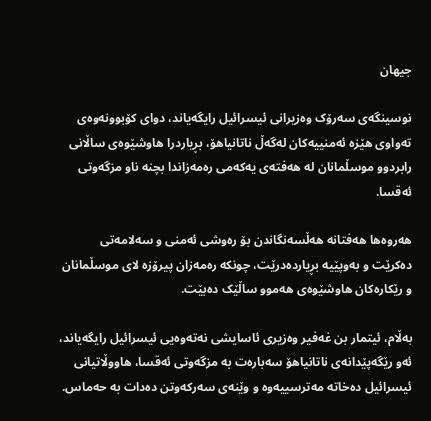جیهان

نوسینگەی سەرۆک وەزیرانی ئیسرائیل رایگەیاند، دوای کۆبوونەوەی تەواوی ھێزە ئەمنییەکان لەگەڵ ناتانیاھۆ، بڕیاردرا ھاوشێوەی ساڵانی رابردوو موسڵمانان لە ھەفتەی یەکەمی رەمەزاندا بچنە ناو مزگەوتی ئەقسا.

ھەروەھا ھەفتانە ھەڵسەنگاندن بۆ رەوشی ئەمنی و سەلامەتی دەکرێت و بەوپێیە بڕیاردەدرێت، چونکە رەمەزان پیرۆزە لای موسڵمانان و رێکارەکان ھاوشێوەی ھەموو ساڵێک دەبێت.

بەڵام، ئیتمار بن غەفیر وەزیری ئاسایشی نەتەوەیی ئیسرائیل رایگەیاند، ئەو رێگەپێدانەی ناتانیاھۆ سەبارەت بە مزگەوتی ئەقسا، ھاووڵاتیانی ئیسرائیل دەخاتە مەترسییەوە و وێنەی سەرکەوتن دەدات بە حەماس.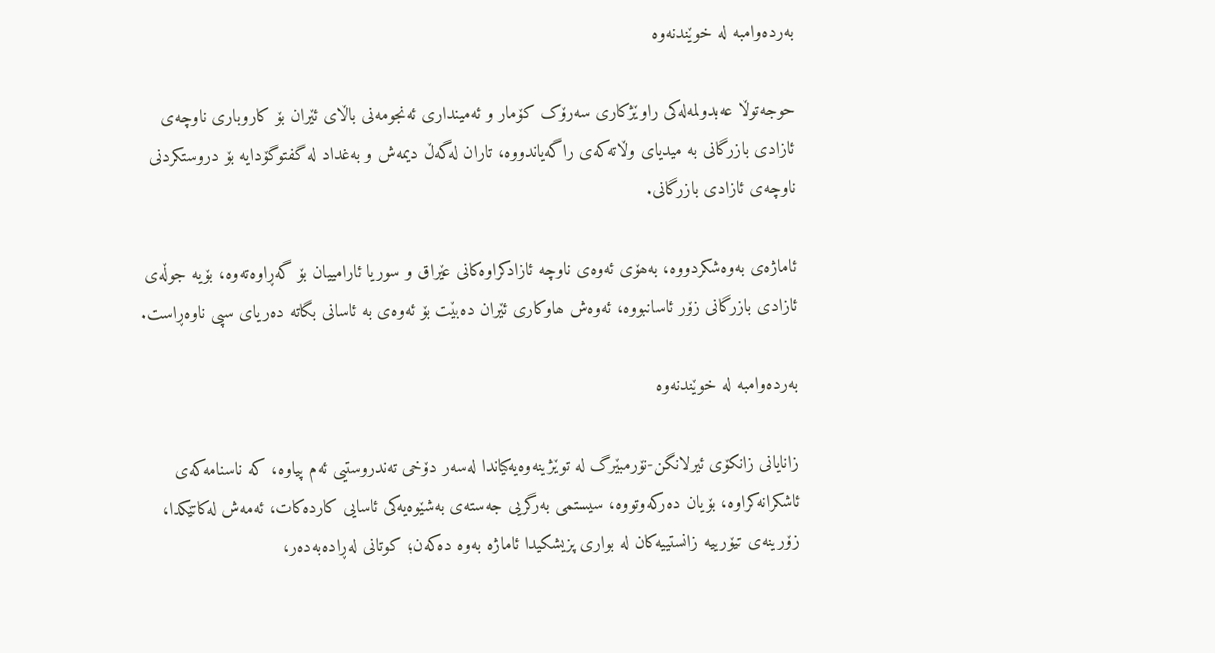بەردەوامبە لە خوێندنەوە

حوجەتوڵا عەبدولمەلەکی راوێژکاری سەرۆک کۆمار و ئەمینداری ئەنجومەنی باڵای ئێران بۆ کاروباری ناوچەی ئازادی بازرگانی بە میدیای وڵاتەکەی راگەیاندووە، تاران لەگەڵ دیمەش و بەغداد لە گفتوگۆدایە بۆ دروستکردنی ناوچەی ئازادی بازرگانی.

ئاماژەی بەوەشکردووە، بەھۆی ئەوەی ناوچە ئازادکراوەکانی عێراق و سوریا ئارامییان بۆ گەڕاوەتەوە، بۆیە جوڵەی ئازادی بازرگانی زۆر ئاسانبووە، ئەوەش ھاوکاری ئێران دەبێت بۆ ئەوەی بە ئاسانی بگاتە دەریای سپی ناوەڕاست.

بەردەوامبە لە خوێندنەوە

زانایانی زانکۆی ئیرلانگن-نۆرمبێرگ لە توێژینەوەیەکیاندا لەسەر دۆخی تەندروستیی ئەم پیاوە، کە ناسنامەکەی ئاشکرانەکراوە، بۆیان دەرکەوتووە، سیستمی بەرگریی جەستەی بەشێوەیەکی ئاسایی کاردەکات، ئەمەش لەکاتێکدا، زۆرینەی تیۆرییە زانستییەکان لە بواری پزیشکیدا ئاماژە بەوە دەکەن؛ کوتانی لەڕادەبەدەر،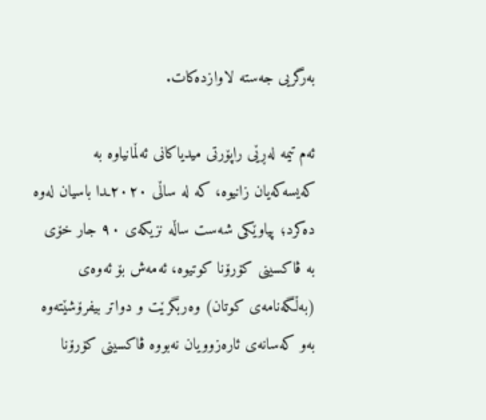بەرگریی جەستە لاوازدەکات.

ئەم تیمە لەڕێی راپۆرتی میدیاکانی ئەڵمانیاوە بە کەیسەکەیان زانیوە، کە لە ساڵی ٢٠٢٠ـدا باسیان لەوە دەکرد؛ پیاوێکی شەست ساڵە نزیکەی ٩٠ جار خۆی بە ڤاکسینی کۆرۆنا کوتیوە، ئەمەش بۆ ئەوەی (بەڵگەنامەی کوتان) وەربگرێت و دواتر بیفرۆشێتەوە بەو کەسانەی ئارەزوویان نەبووە ڤاکسینی کۆرۆنا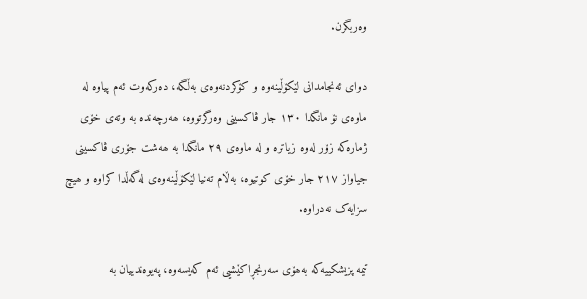وەربگرن.

دوای ئەنجامدانی لێکۆڵینەوە و کۆکردنەوەی بەڵگە، دەرکەوت ئەم پیاوە لە ماوەی نۆ مانگدا ١٣٠ جار ڤاکسینی وەرگرتووە، ھەرچەندە بە وتەی خۆی ژمارەکە زۆر لەوە زیاترە و لە ماوەی ٢٩ مانگدا بە ھەشت جۆری ڤاکسینی جیاواز ٢١٧ جار خۆی کوتیوە، بەڵام تەنیا لێکۆڵینەوەی لەگەڵدا کراوە و ھیچ سزایەک نەدراوە.

تیمە پزیشکییەکە بەھۆی سەرنجڕاکێشیی ئەم کەیسەوە، پەیوەندییان بە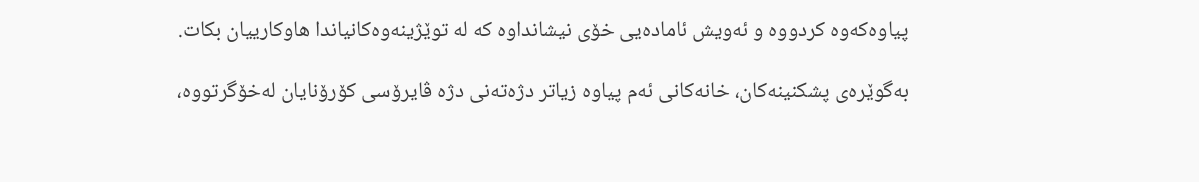پیاوەکەوە کردووە و ئەویش ئامادەیی خۆی نیشانداوە کە لە توێژینەوەکانیاندا ھاوکارییان بکات.

بەگوێرەی پشکنینەکان، خانەکانی ئەم پیاوە زیاتر دژەتەنی دژە ڤایرۆسی کۆرۆنایان لەخۆگرتووە،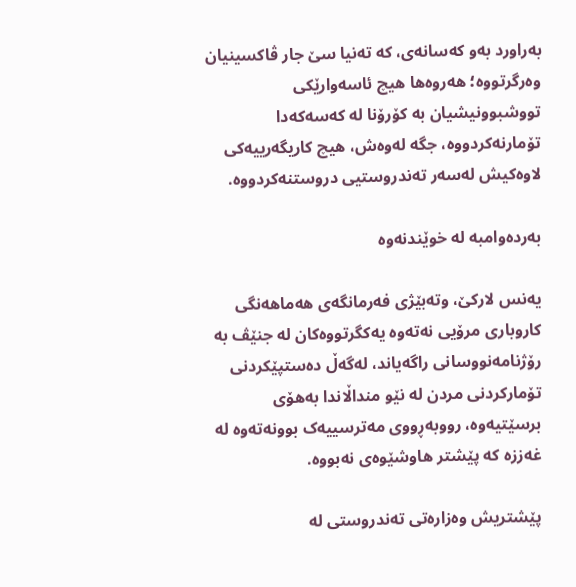بەراورد بەو کەسانەی، کە تەنیا سێ جار ڤاکسینیان وەرگرتووە؛ ھەروەھا ھیچ ئاسەوارێکی تووشبوونیشیان بە کۆرۆنا لە کەسەکەدا تۆمارنەکردووە، جگە لەوەش، ھیچ کاریگەرییەکی لاوەکیش لەسەر تەندروستیی دروستنەکردووە.

بەردەوامبە لە خوێندنەوە

یەنس لارکێ، وتەبێژی فەرمانگەی ھەماھەنگی کاروباری مرۆیی نەتەوە یەکگرتووەکان لە جنێڤ بە رۆژنامەنووسانی راگەیاند، لەگەڵ دەستپێکردنی تۆمارکردنی مردن لە نێو منداڵاندا بەھۆی برسێتیەوە، رووبەڕووی مەترسییەک بوونەتەوە لە غەززە کە پێشتر ھاوشێوەی نەبووە.

پێشتریش وەزارەتی تەندروستی لە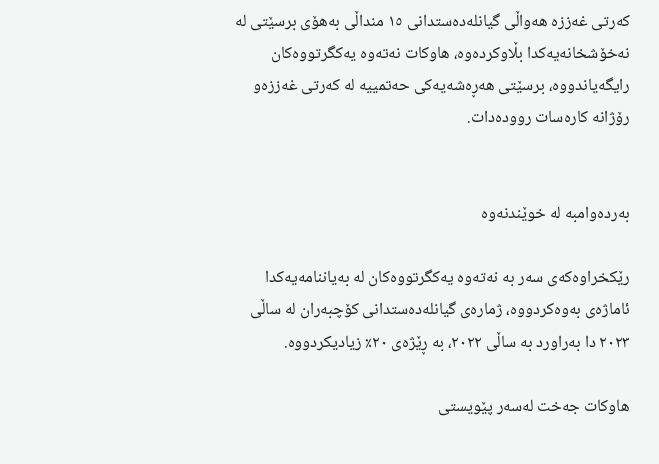کەرتی غەززە ھەواڵی گیانلەدەستدانی ١٥ منداڵی بەھۆی برسێتی لە نەخۆشخانەیەکدا بڵاوکردەوە، ھاوکات نەتەوە یەکگرتووەکان رایگەیاندووە، برسێتی ھەڕەشەیەکی حەتمییە لە کەرتی غەززەو رۆژانە کارەسات روودەدات.


بەردەوامبە لە خوێندنەوە

رێکخراوەکەی سەر بە نەتەوە یەکگرتووەکان لە بەیاننامەیەکدا ئاماژەی بەوەکردووە، ژمارەی گیانلەدەستدانی کۆچبەران لە ساڵی ٢٠٢٣ دا بەراورد بە ساڵی ٢٠٢٢، بە ڕێژەی ٢٠٪ زیادیکردووە.

ھاوکات جەخت لەسەر پێویستی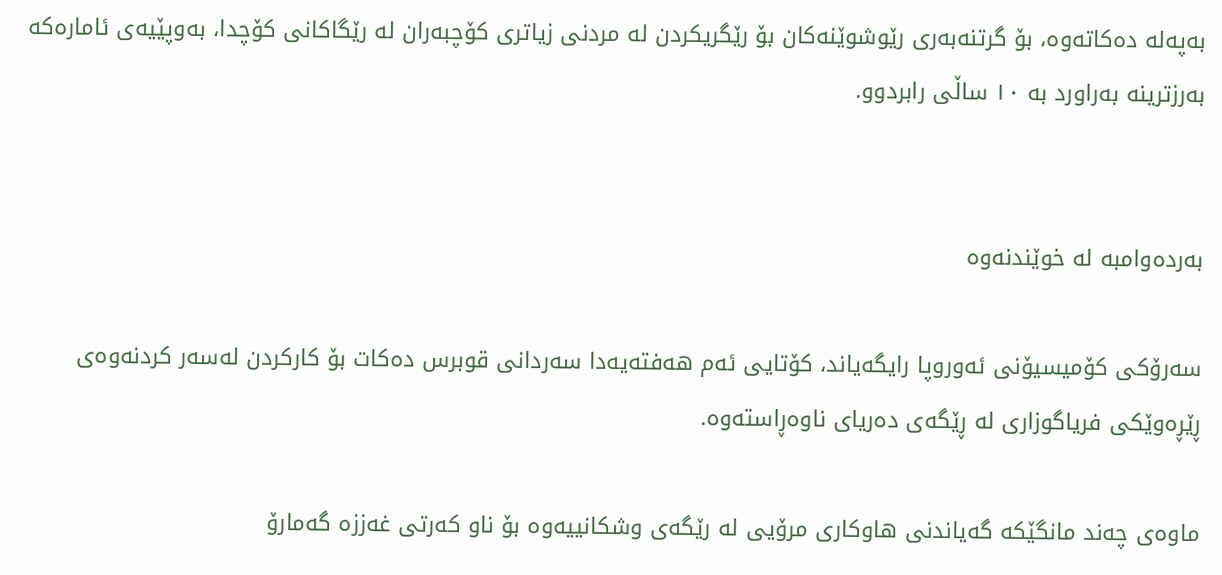بەپەلە دەکاتەوە، بۆ گرتنەبەری رێوشوێنەکان بۆ رێگریکردن لە مردنی زیاتری کۆچبەران لە رێگاکانی کۆچدا، بەوپێیەی ئامارەکە بەرزترینە بەراورد بە ١٠ ساڵی رابردوو.


بەردەوامبە لە خوێندنەوە

سەرۆکی کۆمیسیۆنی ئەوروپا رایگەیاند، کۆتایی ئەم ھەفتەیەدا سەردانی قوبرس دەکات بۆ کارکردن لەسەر کردنەوەی ڕێڕەوێکی فریاگوزاری لە ڕێگەی دەریای ناوەڕاستەوە.

ماوەی چەند مانگێکە گەیاندنی ھاوکاری مرۆیی لە رێگەی وشکانییەوە بۆ ناو کەرتی غەززە گەمارۆ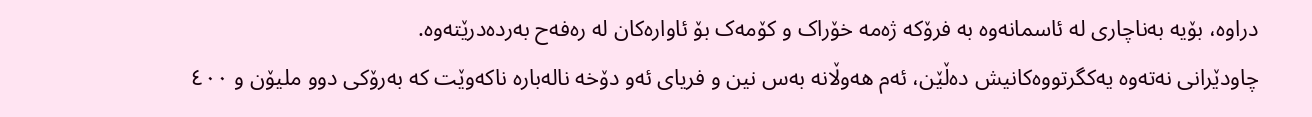دراوە، بۆیە بەناچاری لە ئاسمانەوە بە فرۆکە ژەمە خۆراک و کۆمەک بۆ ئاوارەکان لە رەفەح بەردەدرێتەوە.
چاودێرانی نەتەوە یەکگرتووەکانیش دەڵێن، ئەم ھەوڵانە بەس نین و فریای ئەو دۆخە نالەبارە ناکەوێت کە بەرۆکی دوو ملیۆن و ٤٠٠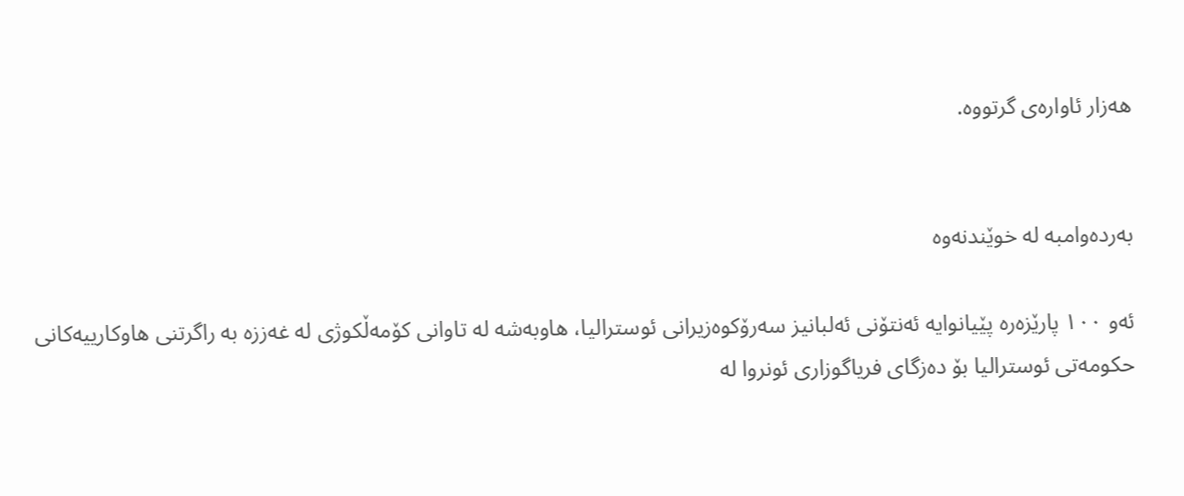ھەزار ئاوارەی گرتووە.


بەردەوامبە لە خوێندنەوە

ئەو ١٠٠ پارێزەرە پێیانوایە ئەنتۆنی ئەلبانیز سەرۆکوەزیرانی ئوسترالیا، ھاوبەشە لە تاوانی کۆمەڵکوژی لە غەززە بە راگرتنی ھاوکارییەکانی حکومەتی ئوسترالیا بۆ دەزگای فریاگوزاری ئونروا لە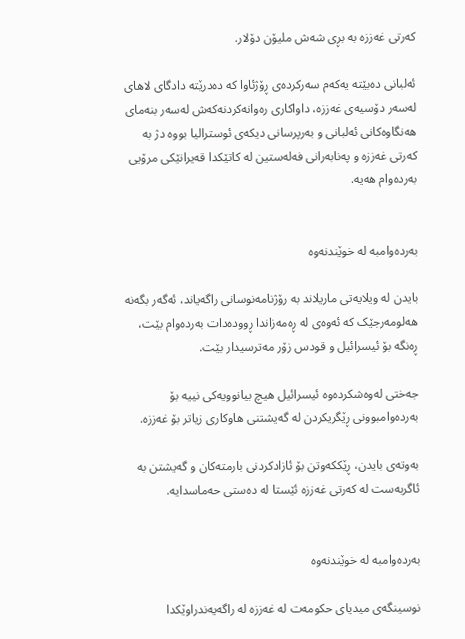کەرتی غەززە بە بڕی شەش ملیۆن دۆلار.

ئەلبانی دەبێتە یەکەم سەرکردەی ڕۆژئاوا کە دەدرێتە دادگای لاھای لەسەر دۆسیەی غەززە، داواکاری رەوانەکردنەکەش لەسەر بنەمای ھەنگاوەکانی ئەلبانی و بەرپرسانی دیکەی ئوسترالیا بووە دژ بە کەرتی غەززە و پەنابەرانی فەلەستین لە کاتێکدا قەیرانێکی مرۆیی بەردەوام ھەیە.


بەردەوامبە لە خوێندنەوە

بایدن لە ویلایەتی ماریلاند بە رۆژنامەنوسانی راگەیاند، ئەگەر بگەنە ھەلومەرجێک کە ئەوەی لە ڕەمەزاندا ڕوودەدات بەردەوام بێت، ڕەنگە بۆ ئیسرائیل و قودس زۆر مەترسیدار بێت.

جەختی لەوەشکردەوە ئیسرائیل ھیچ بیانوویەکی نییە بۆ بەردەوامبوونی ڕێگریکردن لە گەیشتنی ھاوکاری زیاتر بۆ غەززە.

بەوتەی بایدن، ڕێککەوتن بۆ ئازادکردنی بارمتەکان و گەیشتن بە ئاگربەست لە کەرتی غەززە ئێستا لە دەستی حەماسدایە.


بەردەوامبە لە خوێندنەوە

نوسینگەی میدیای حکومەت لە غەززە لە راگەیەندراوێکدا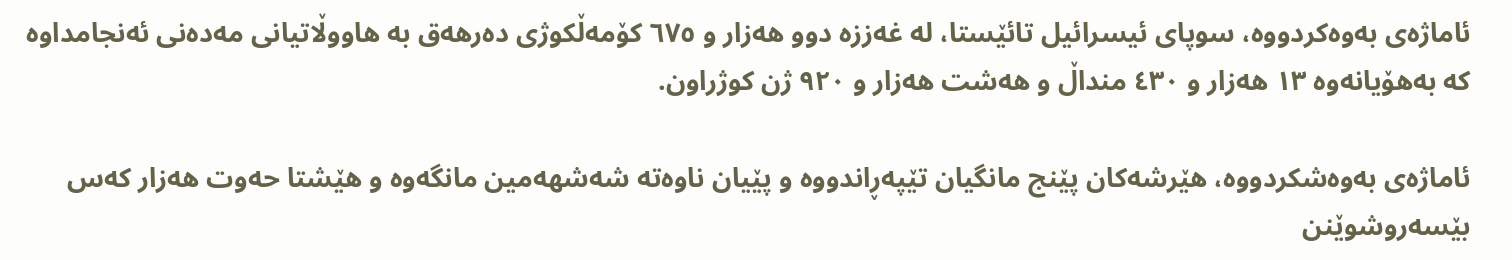ئاماژەی بەوەکردووە، سوپای ئیسرائیل تائێستا، لە غەززە دوو ھەزار و ٦٧٥ کۆمەڵکوژی دەرھەق بە ھاووڵاتیانی مەدەنی ئەنجامداوە کە بەھۆیانەوە ١٣ ھەزار و ٤٣٠ منداڵ و ھەشت ھەزار و ٩٢٠ ژن کوژراون.

ئاماژەی بەوەشکردووە، ھێرشەکان پێنج مانگیان تێپەڕاندووە و پێیان ناوەتە شەشھەمین مانگەوە و ھێشتا حەوت ھەزار کەس بێسەروشوێنن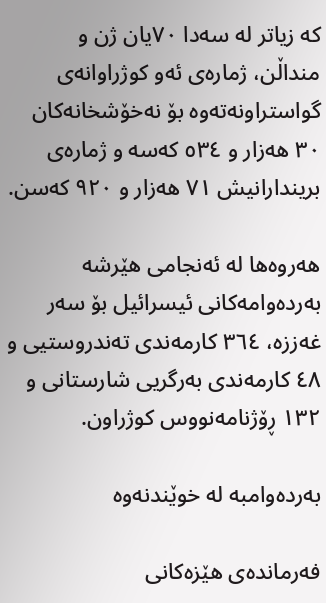کە زیاتر لە سەدا ٧٠یان ژن و منداڵن، ژمارەی ئەو کوژراوانەی گواستراونەتەوە بۆ نەخۆشخانەکان ٣٠ ھەزار و ٥٣٤ کەسە و ژمارەی بریندارانیش ٧١ ھەزار و ٩٢٠ کەسن.

ھەروەھا لە ئەنجامی ھێرشە بەردەوامەکانی ئیسرائیل بۆ سەر غەززە، ٣٦٤ کارمەندی تەندروستیی و ٤٨ کارمەندی بەرگریی شارستانی و ١٣٢ ڕۆژنامەنووس کوژراون.

بەردەوامبە لە خوێندنەوە

فەرماندەی ھێزەکانی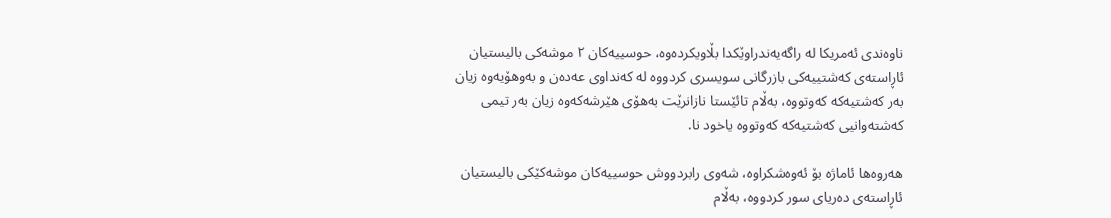ناوەندی ئەمریکا لە راگەیەندراوێکدا بڵاویکردەوە، حوسییەکان ٢ موشەکی بالیستیان ئاڕاستەی کەشتییەکی بازرگانی سویسری کردووە لە کەنداوی عەدەن و بەوھۆیەوە زیان بەر کەشتیەکە کەوتووە، بەڵام تائێستا نازانرێت بەھۆی ھێرشەکەوە زیان بەر تیمی کەشتەوانیی کەشتیەکە کەوتووە یاخود نا.

ھەروەھا ئاماژە بۆ ئەوەشکراوە، شەوی رابردووش حوسییەکان موشەکێکی بالیستیان ئاڕاستەی دەریای سور کردووە، بەڵام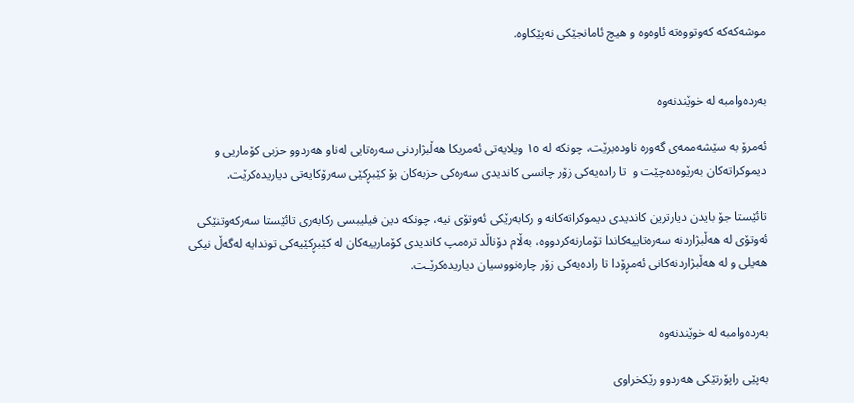موشەکەکە کەوتووەتە ئاوەوە و ھیچ ئامانجێکی نەپێکاوە.


بەردەوامبە لە خوێندنەوە

ئەمرۆ بە سێشەممەی گەورە ناودەبرێت، چونکە لە ١٥ ویلایەتی ئەمریکا ھەڵبژاردنی سەرەتایی لەناو ھەردوو حزبی کۆماریی و دیموکراتەکان بەرێوەدەچێت و  تا رادەیەکی زۆر چانسی کاندیدی سەرەکی حزبەکان بۆ کێبڕکێی سەرۆکایەتی دیاریدەکرێت.

تائێستا جۆ بایدن دیارترین کاندیدی دیموکراتەکانە و رکابەرێکی ئەوتۆی نیە، چونکە دین فیلیبسی رکابەری تائێستا سەرکەوتنێکی ئەوتۆی لە ھەڵبژاردنە سەرەتاییەکاندا تۆمارنەکردووە، بەڵام دۆناڵد ترەمپ کاندیدی کۆمارییەکان لە کێبڕکێیەکی توندایە لەگەڵ نیکی ھەیلی و لە ھەڵبژاردنەکانی ئەمڕۆدا تا رادەیەکی زۆر چارەنووسیان دیاریدەکرێـت.


بەردەوامبە لە خوێندنەوە

بەپێی راپۆرتێکی ھەردوو رێکخراوی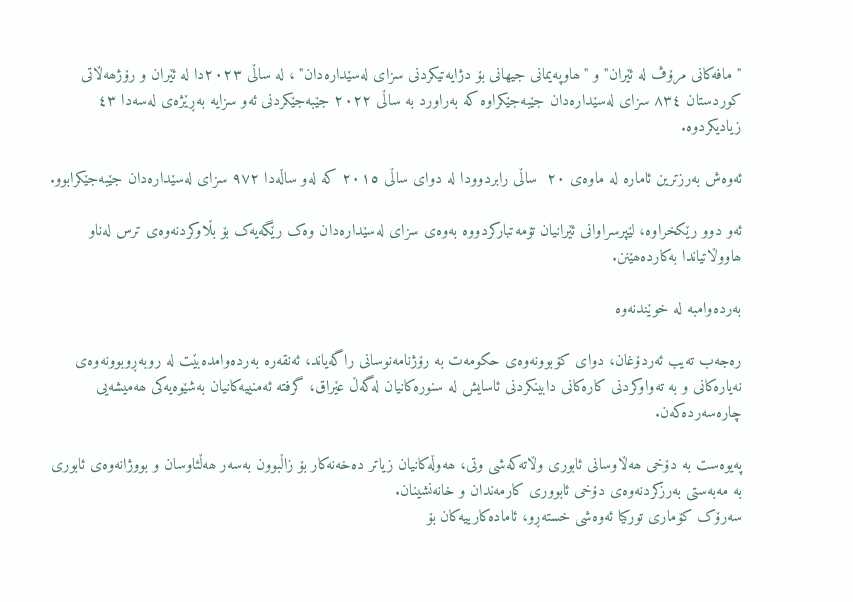"مافەکانی مرۆڤ لە ئێران" و "ھاوپەیمانی جیھانی بۆ دژایەتیکردنی سزای لەسێدارەدان" ، لە ساڵی ٢٠٢٣دا لە ئێران و رۆژھەڵاتی کوردستان ٨٣٤ سزای لەسێدارەدان جێبەجێکراوە کە بەراورد بە ساڵی ٢٠٢٢ جێبەجێکردنی ئەو سزایە بەڕێژەی لەسەدا ٤٣ زیادیکردوە.

ئەوەش بەرزترین ئامارە لە ماوەی ٢٠  ساڵی رابردوودا لە دوای ساڵی ٢٠١٥ کە لەو ساڵەدا ٩٧٢ سزای لەسێدارەدان جێبەجێکرابوو.

ئەو دوو رێکخراوە، لێپرسراوانی ئێرانیان تۆمەتبارکردووە بەوەی سزای لەسێدارەدان وەک رێگەیەک بۆ بڵاوکردنەوەی ترس لەناو ھاووڵاتیاندا بەکاردەھێنن.

بەردەوامبە لە خوێندنەوە

رەجەب تەیب ئەردۆغان، دوای کۆبوونەوەی حکومەت بە رۆژنامەنوسانی راگەیاند، ئەنقەرە بەردەوامدەبێت لە روبەڕوبوونەوەی نەیارەکانی و بە تەواوکردنی کارەکانی دابینکردنی ئاسایش لە سنورەکانیان لەگەڵ عێراق، گرفتە ئەمنییەکانیان بەشێوەیەکی ھەمیشەیی چارەسەردەکەن.

پەیوەست بە دۆخی ھەڵاوسانی ئابوری وڵاتەکەشی وتی، ھەوڵەکانیان زیاتر دەخەنەکار بۆ زاڵبوون بەسەر ھەڵئاوسان و بووژانەوەی ئابوری بە مەبەستی بەرزکردنەوەی دۆخی ئابووری کارمەندان و خانەنشینان.
سەرۆک کۆماری تورکیا ئەوەشی خستەڕو، ئامادەکارییەکان بۆ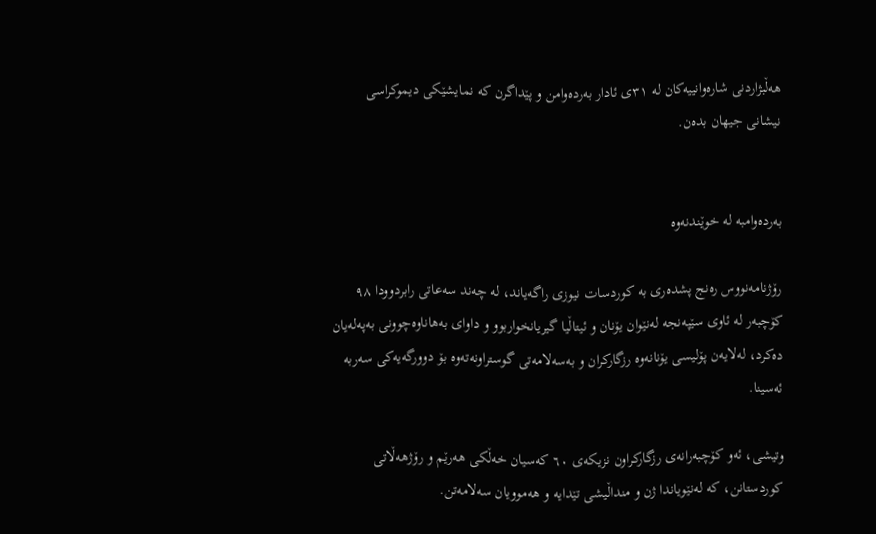ھەڵبژاردنی شارەوانییەکان لە ٣١ی ئادار بەردەوامن و پێداگرن کە نمایشێکی دیموکراسی  نیشانی جیھان بدەن.


بەردەوامبە لە خوێندنەوە

رۆژنامەنووس رەنج پشدەری بە کوردسات نیوزی راگەیاند، لە چەند سەعاتی رابردوودا ٩٨ کۆچبەر لە ئاوی سێپەنجە لەنێوان یۆنان و ئیتاڵیا گیریانخواربوو و داوای بەھاناوەچوونی بەپەلەیان دەکرد، لەلایەن پۆلیسی یۆنانەوە رزگارکران و بەسەلامەتی گوستراونەتەوە بۆ دوورگەیەکی سەربە ئەسینا.

وتیشی، ئەو کۆچبەرانەی رزگارکراون نزیکەی ٦٠ کەسیان خەڵکی ھەرێم و رۆژھەڵاتی کوردستانن، کە لەنێویاندا ژن و منداڵیشی تێدایە و ھەموویان سەلامەتن.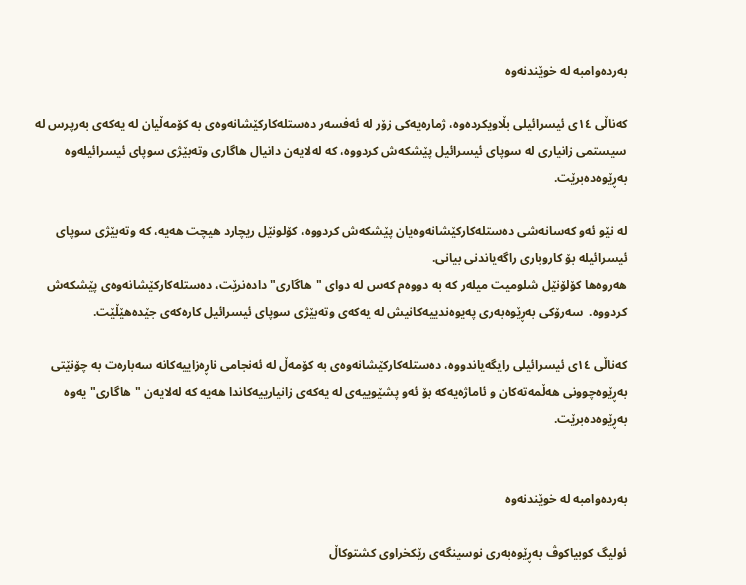بەردەوامبە لە خوێندنەوە

کەناڵی ١٤ی ئیسرائیلی بڵاویکردەوە، ژمارەیەکی زۆر لە ئەفسەر دەستلەکارکێشانەوەی بە کۆمەڵیان لە یەکەی بەرپرس لە سیستمی زانیاری لە سوپای ئیسرائیل پێشکەش کردووە، کە لەلایەن دانیال ھاگاری وتەبێژی سوپای ئیسرائیلەوە بەڕێوەدەبرێت.

لە نێو ئەو کەسانەشی دەستلەکارکێشانەوەیان پێشکەش کردووە، کۆلونێل ریچارد ھیچت ھەیە، کە وتەبێژی سوپای ئیسرائیلە بۆ کاروباری راگەیاندنی بیانی.
ھەروەھا کۆلۆنێل شلومیت میلەر کە بە دووەم کەس لە دوای "ھاگاری" دادەنرێت، دەستلەکارکێشانەوەی پێشکەش کردووە.  سەرۆکی بەڕێوەبەری پەیوەندییەکانیش لە یەکەی وتەبێژی سوپای ئیسرائیل کارەکەی جێدەھێڵێت.

کەناڵی ١٤ی ئیسرائیلی رایگەیاندووە، دەستلەکارکێشانەوەی بە کۆمەڵ لە ئەنجامی ناڕەزاییەکانە سەبارەت بە چۆنێتی بەڕێوەچوونی ھەڵمەتەکان و ئاماژەیەکە بۆ ئەو پشێوییەی لە یەکەی زانیارییەکاندا ھەیە کە لەلایەن "ھاگاری"یەوە بەڕێوەدەبرێت.


بەردەوامبە لە خوێندنەوە

ئولیگ کوبیاکوڤ بەڕێوەبەری نوسینگەی رێکخراوی کشتوکاڵ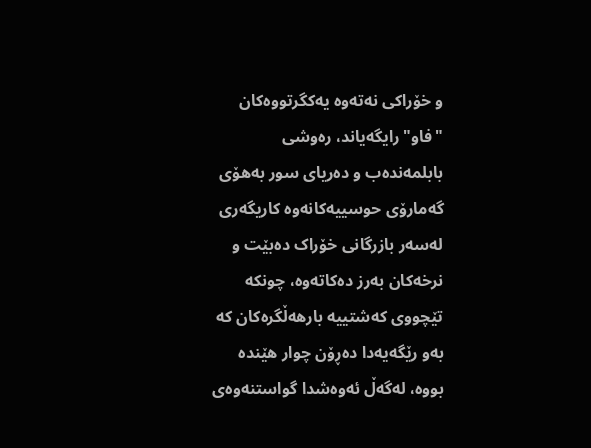و خۆراکی نەتەوە یەکگرتووەکان "فاو" رایگەیاند، رەوشی بابلمەندەب و دەریای سور بەھۆی گەمارۆی حوسییەکانەوە کاریگەری لەسەر بازرگانی خۆراک دەبێت و نرخەکان بەرز دەکاتەوە، چونکە تێچووی کەشتییە بارھەڵگرەکان کە بەو رێگەیەدا دەڕۆن چوار ھێندە بووە، لەگەڵ ئەوەشدا گواستنەوەی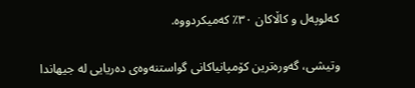کەلوپەل و کاڵاکان ٣٠٪ کەمیکردووە.

وتیشی، گەورەترین کۆمپانیاکانی گواستنەوەی دەریایی لە جیھاندا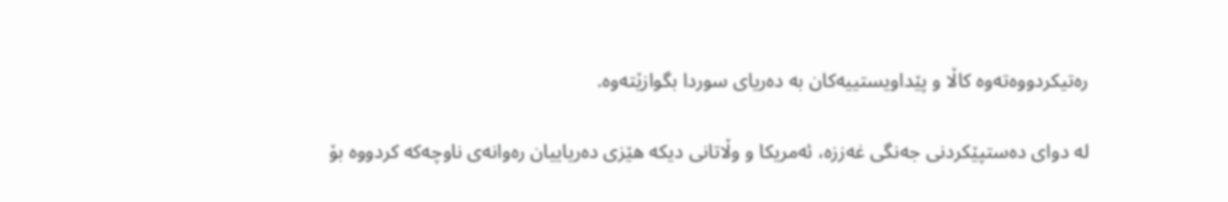رەتیکردووەتەوە کاڵا و پێداویستییەکان بە دەریای سوردا بگوازێتەوە.

لە دوای دەستپێکردنی جەنگی غەززە، ئەمریکا و وڵاتانی دیکە ھێزی دەریاییان رەوانەی ناوچەکە کردووە بۆ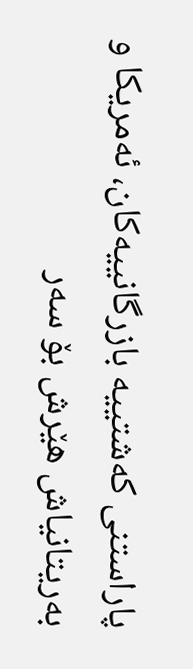پاراستنی کەشتییە بازرگانییەکان، ئەمریکا و بەریتانیاش ھێرش بۆ سەر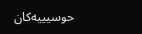حوسیییەکان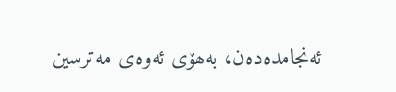ئەنجامدەدەن، بەھۆی ئەوەی مەترسین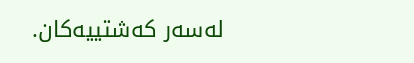لەسەر کەشتییەکان.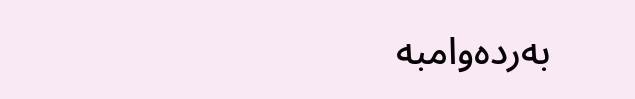بەردەوامبە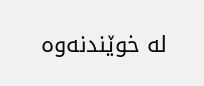لە خوێندنەوە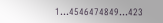1...4546474849...423